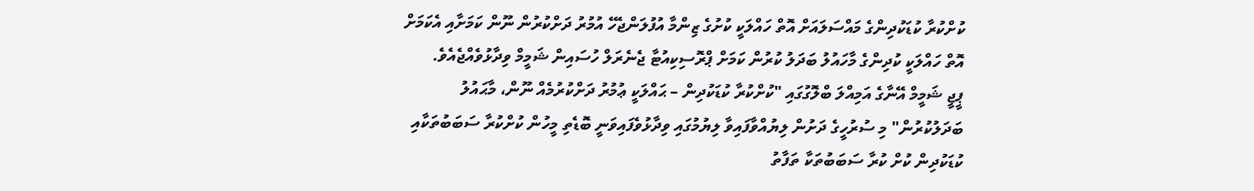ކުށްކުރާ ކުޑަކުދިންގެ މައްސަލައަށް އޮތް ހައްލަކީ ކުށުގެ ޒިންމާ އުފުލަންޖެހޭ އުމުރު ދަށްކުރުން ނޫން ކަމަށާއި އެކަމަށް އޮތް ހައްލަކީ ކުދިންގެ މާހައުލު ބަދަލު ކުރުން ކަމަށް ޕްރޮސިކިއުޓާ ޖެނެރަލް ހުސައިން ޝަމީމް ވިދާޅުވެއްޖެއެވެ.
ޕީޖީ ޝަމީމް އޭނާގެ އަމިއްލަ ބްލޮގުގައި "ކުށްކުރާ ކުޑަކުދިން – ޙައްލަކީ ޢުމުރު ދަށްކުރުމެއް ނޫން، މާޙައުލު ބަދަލުކުރުން" މި ސުރުހީގެ ދަށުން ލިޔުއްވާފައިވާ ލިޔުމުގައި ވިދާޅުވެފައިވަނީ ބޮޑެތި މީހުން ކުށްކުރާ ސަބަބުތަކާއި ކުޑަކުދިން ކުށް ކުރާ ސަބަބުތަކާ ތަފާތު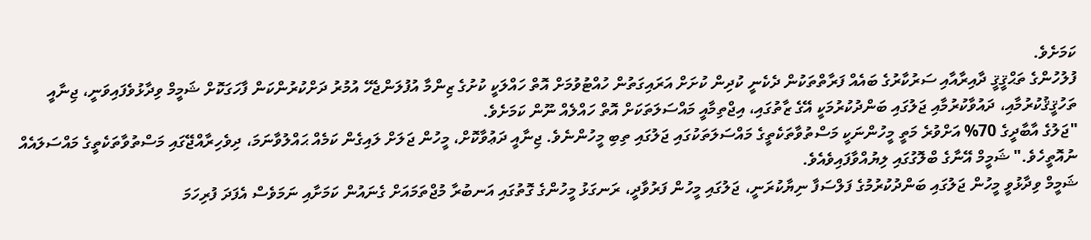ކަމަށެވެ.
ފުލުހުންގެ ތަޙްޤީޤީ ދާއިރާއާއި ސަރުކާރުގެ ބައެއް ފަރާތްތަކުން ދެކެނީ ކުދިން ކުށަށް އަރައިގަތުން ހުއްޓުވުމަށް އޮތް ހައްލަކީ ކުށުގެ ޒިންމާ އުފުލަންޖެހޭ އުމުރު ދަށްކުރުންކަން ފާހަގަކޮށް ޝަމީމް ވިދާޅުވެފައިވަނީ، ޖިނާއީ ތަހުޤީޤުކުރުމާއި، ދައުވާކުރުމާއި ޖަލުގައި ބަންދުކުރުމަކީ އޭގެ ޒާތުގައި، އިޖްތިމާއީ މައްސަލަތަކަށް އޮތް ހައްލެއް ނޫން ކަމަށެވެ.
"ޖަލުގެ އާބާދީގެ 70% އަށްވުރެ މަތީ މީހުންނަކީ މަސްތުވާތަކެތީގެ މައްސަލަތަކުގައި ޖަލުގައި ތިބި މީހުންނެވެ. ޖިނާއީ ދަޢުވާކޮށް، މީހުން ޖަލަށް ލައިގެން ކަމެއް ޙައްލުވާނަމަ، ދިވެހިރާއްޖޭގައި މަސްތުވާތަކެތީގެ މައްސަލައެއް ނުއޮތީހެވެ." ޝަމީމް އޭނާގެ ބްލޮގުގައި ލިޔުއްވާފައިވެއެވެ.
ޝަމީމް ވިދާޅުވީ މީހުން ޖަލުގައި ބަންދުކުރުމުގެ ފަލްސަފާ ނިޔާކުރަނީ، ޖަލުގައި މީހުން ފަރުވާދީ، ރަނގަޅު މީހުންގެ ގޮތުގައި އަނބުރާ މުޖްތަމައަށް ގެނައުން ކަމަށާއި ނަމަވެސް އެފަދަ ފުރިހަމަ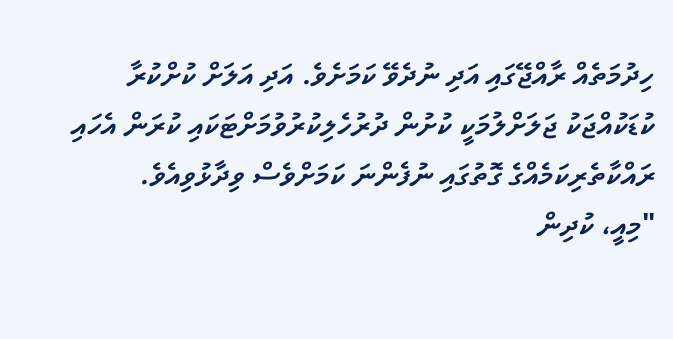ހިދުމަތެއް ރާއްޖޭގައި އަދި ނުދެވޭ ކަމަށެވެ. އަދި އަލަށް ކުށްކުރާ ކުޑަކުއްޖަކު ޖަލަށްލުމަކީ ކުށުން ދުރުހެލިކުރުވުމަށްޓަކައި ކުރަން އެހައި ރައްކާތެރިކަމެއްގެ ގޮތުގައި ނުފެންނަ ކަމަށްވެސް ވިދާޅުވިއެވެ.
"މިއީ، ކުދިން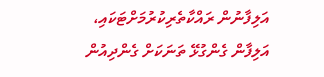އަލިފާނުން ރައްކާތެރިކުރުމަށްޓަކައި، އަލިފާން ގެންގުޅޭ ތަނަކަށް ގެންދިއުން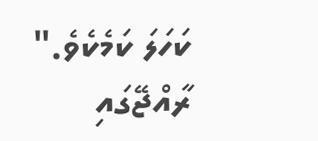ކަހަލަ ކަމެކެވެ."
ރާއްޖޭގައި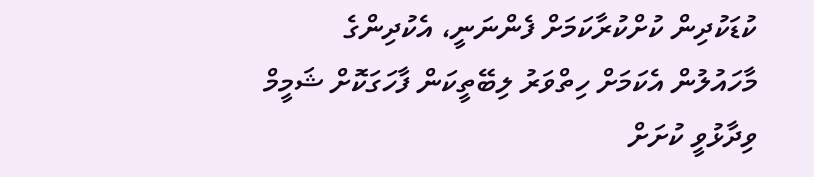ކުޑަކުދިން ކުށްކުރާކަމަށް ފެންނަނީ، އެކުދިންގެ މާހައުލުން އެކަމަށް ހިތްވަރު ލިބޭތީކަން ފާހަގަކޮށް ޝަމީމް ވިދާޅުވީ ކުށަށް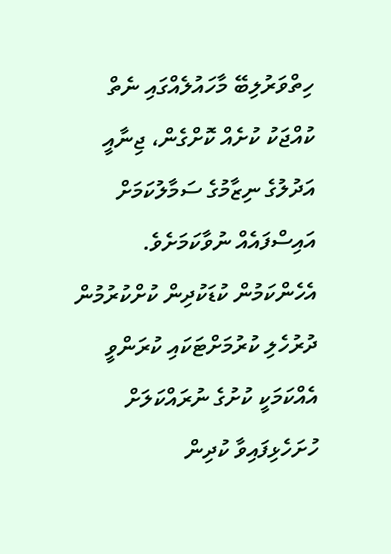ހިތްވަރުލިބޭ މާހައުލެއްގައި ނެތް ކުއްޖަކު ކުށެއް ކޮށްގެން، ޖިނާއީ އަދުލުގެ ނިޒާމުގެ ސަމާލުކަމަށް އައިސްފައެއް ނުވާކަމަށެވެ. އެހެންކަމުން ކުޑަކުދިން ކުށްކުރުމުން ދުރުހެލި ކުރުމަށްޓަކައި ކުރަންވީ އެއްކަމަކީ ކުށުގެ ނުރައްކަލަށް ހުށަހެޅިފައިވާ ކުދިން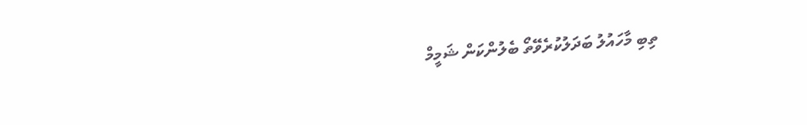ތިބި މާހައުލު ބަދަލުކުރެވޭތޯ ބެލުންކަން ޝަމީމް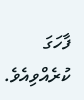ފާހަގަ ކުރެއްވިއެވެ.